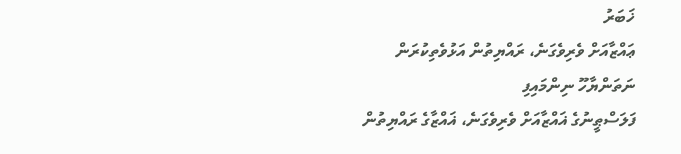ޚަބަރު
ޢައްޒާއަށް ވެރިވެގަނެ، ރައްޔިތުން އަޅުވެތިކުރަން ނަތަންޔާހޫ ނިންމައިފި
ފަލަސްޠީނުގެ ޣައްޒާއަށް ވެރިވެގަނެ، ޣައްޒާގެ ރައްޔިތުން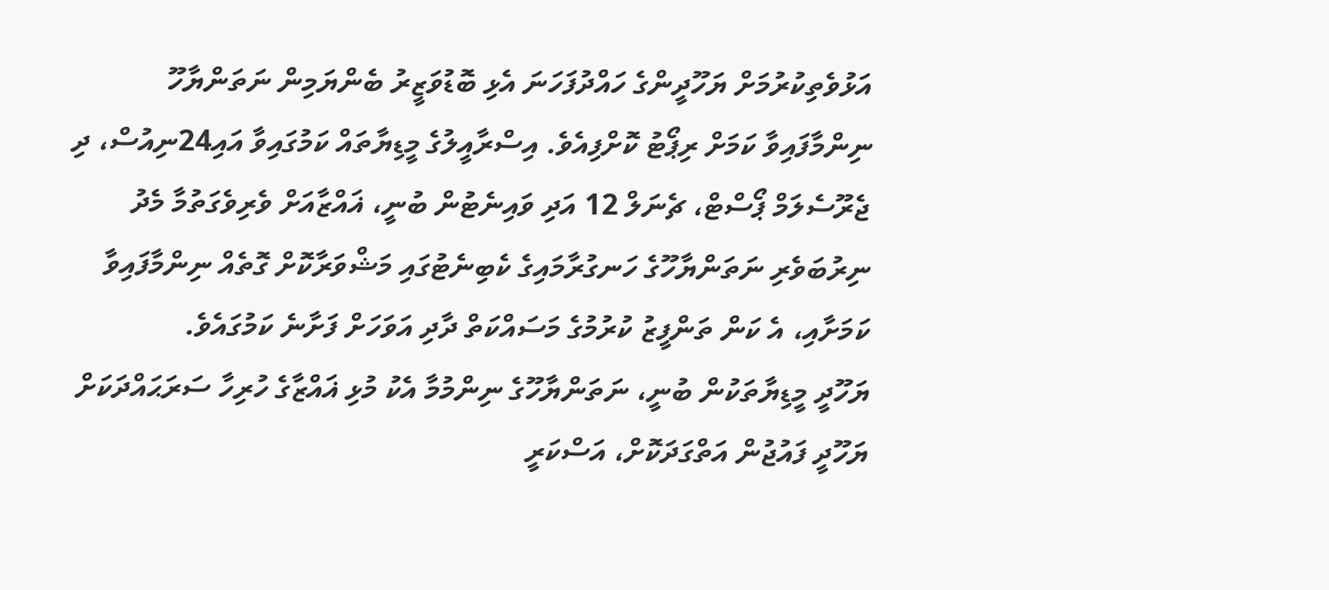އަޅުވެތިކުރުމަށް ޔަހޫދީންގެ ހައްދުފަހަނަ އެޅި ބޮޑުވަޒީރު ބެންޔަމިން ނަތަންޔާހޫ ނިންމާފައިވާ ކަމަށް ރިޕޯޓު ކޮށްފިއެވެ. އިސްރާއީލުގެ މީޑިޔާތައް ކަމުގައިވާ އައި24ނިއުސް، ދި ޖެރޫސެލަމް ޕޯސްޓް، ޗެނަލް 12 އަދި ވައިނެޓުން ބުނީ، ޣައްޒާއަށް ވެރިވެގަތުމާ މެދު ނިރުބަވެރި ނަތަންޔާހޫގެ ހަނގުރާމައިގެ ކެބިނެޓުގައި މަޝްވަރާކޮށް ގޮތެއް ނިންމާފައިވާ ކަމަށާއި، އެ ކަން ތަންފީޒު ކުރުމުގެ މަސައްކަތް ދާދި އަވަހަށް ފަށާނެ ކަމުގައެވެ.
ޔަހޫދީ މީޑިޔާތަކުން ބުނީ، ނަތަންޔާހޫގެ ނިންމުމާ އެކު މުޅި ޣައްޒާގެ ހުރިހާ ސަރަޙައްދަކަށް ޔަހޫދީ ފައުޖުން އަތްގަދަކޮށް، އަސްކަރީ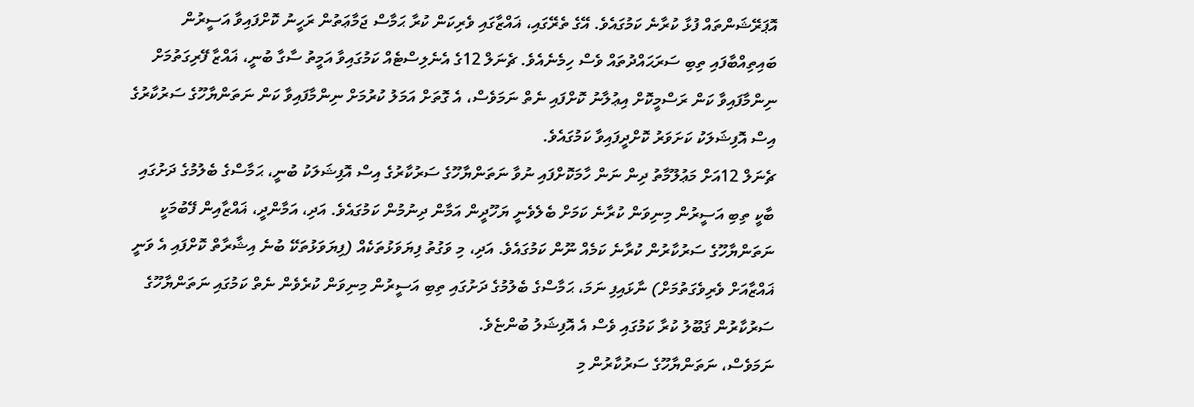އޮޕަރޭޝަންތައް ފުޅާ ކުރާނެ ކަމުގައެވެ. އޭގެ ތެރޭގައި، ޣައްޒާގައި ވެރިކަން ކުރާ ޙަމާސް ޖަމާޢަތުން ރަހީނު ކޮށްފައިވާ އަސީރުން ބައިތިއްބާފައި ތިބި ސަރަޙައްދުތައް ވެސް ހިމެނެއެވެ. ޗެނަލް 12ގެ އެނެލިސްޓެއް ކަމުގައިވާ އަމީތު ސާގާ ބުނީ، ޣައްޒާ ފޭރިގަތުމަށް ނިންމާފައިވާ ކަން ރަސްމީކޮށް އިޢުލާނު ކޮށްފައި ނެތް ނަމަވެސް، އެ ގޮތަށް އަމަލު ކުރުމަށް ނިންމާފައިވާ ކަން ނަތަންޔާހޫގެ ސަރުކާރުގެ އިސް އޮފިޝަލަކު ކަށަވަރު ކޮށްދީފައިވާ ކަމުގައެވެ.
ޗެނަލް 12އަށް މަޢުލޫމާތު ދިން ނަން ހާމަކޮށްފައި ނުވާ ނަތަންޔާހޫގެ ސަރުކާރުގެ އިސް އޮފިޝަލަކު ބުނީ، ޙަމާސްގެ ބެލުމުގެ ދަށުގައި ބާކީ ތިބި އަސީރުން މިނިވަން ކުރާނެ ކަމަށް ބެލެވެނީ ޔަހޫދީން އަމާން ދިނުމުން ކަމުގައެވެ. އަދި، އަމާންދީ، ޣައްޒާއިން ފޭބުމަކީ ނަތަންޔާހޫގެ ސަރުކާރުން ކުރާނެ ކަމެއް ނޫން ކަމުގައެވެ. އަދި، މި ވަގުތު ފިޔަވަޅުތަކެއް (ފިޔަވަޅުތަކޭ ބުނެ އިޝާރާތް ކޮށްފައި އެ ވަނީ ޣައްޒާއަށް ވެރިވެގަތުމަށް) ނާޅައިފި ނަމަ، ޙަމާސްގެ ބެލުމުގެ ދަށުގައި ތިބި އަސީރުން މިނިވަން ކުރެވެން ނެތް ކަމުގައި ނަތަންޔާހޫގެ ސަރުކާރުން ޤަބޫލު ކުރާ ކަމުގައި ވެސް އެ އޮފިޝަލު ބުންޏެވެ.
ނަމަވެސް، ނަތަންޔާހޫގެ ސަރުކާރުން މި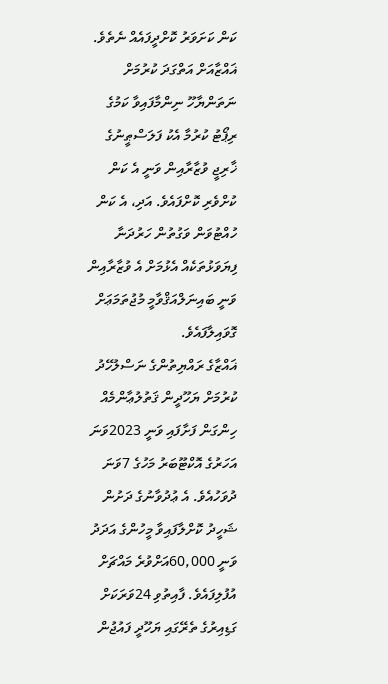ކަން ކަށަވަރު ކޮށްދީފައެއް ނެތެވެ. ޣައްޒާއަށް އަތްގަދަ ކުރުމަށް ނަތަންޔާހޫ ނިންމާފައިވާ ކަމުގެ ރިޕޯޓު ކުރުމާ އެކު ފަލަސްޠީނުގެ ޚާރިޖީ ވުޒާރާއިން ވަނީ އެ ކަން ކުށްވެރި ކޮށްފައެވެ. އަދި، އެ ކަން ހުއްޓުވަން ވަގުތުން ހަރުދަނާ ފިޔަވަޅުތަކެއް އެޅުމަށް އެ ވުޒާރާއިން ވަނީ ބައިނަލްއަޤްވާމީ މުޖުތަމަޢަށް ގޮވައިލާފައެވެ.
ޣައްޒާގެ ރައްޔިތުންގެ ނަސްލުހޭދު ކުރުމަށް ޔަހޫދީން ޤަތުލުޢާންމެއް ހިންގަން ފަށާފައި ވަނީ 2023ވަނަ އަހަރުގެ އޮކްޓޫބަރު މަހުގެ 7ވަނަ ދުވަހުއެވެ. އެ ޢުދުވާނުގެ ދަށުން ޝަހީދު ކޮށްލާފައިވާ މީހުންގެ އަދަދު ވަނީ 60,000އަށްވުރެ މައްޗަށް އުފުލިފައެވެ. ފާއިތުވި 24ވަރަކަށް ގަޑިއިރުގެ ތެރޭގައި ޔަހޫދީ ފައުޖުން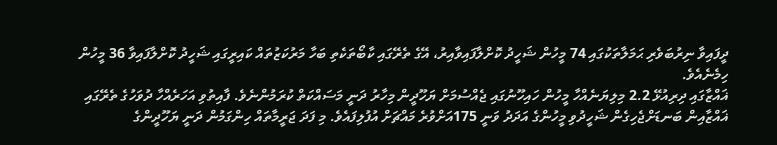ދީފައިވާ ނިރުބަވެރި ޙަމަލާތަކުގައި 74 މީހުން ޝަހީދު ކޮށްލާފައިވާއިރު، އޭގެ ތެރޭގައި ކާބޯތަކެތި ބަހާ މަރުކަޒުތައް ކައިރީގައި ޝަހީދު ކޮށްލާފައިވާ 36 މީހުން ހިމެނެއެވެ.
ޣައްޒާގައި ދިރިއުޅޭ 2.2 މިލިޔަނެއްހާ މީހުން ހައިހޫނުގައި ޖެއްސުމަށް ޔަހޫދީން މިހާރު ދަނީ މަސައްކަތް ކުރަމުންނެވެ. ފާއިތުވި އަހަރެއްހާ ދުވަހުގެ ތެރޭގައި ޣައްޒާއިން ބަނޑަށްޖެހިގެން ޝަހީދުވި މީހުންގެ އަދަދު ވަނީ 175އަށްވުރެ މައްޗަށް އުފުލިފައެވެ. މި ފަދަ ޖަރީމާތައް ހިންގަމުން ދަނީ ޔަހޫދީންގެ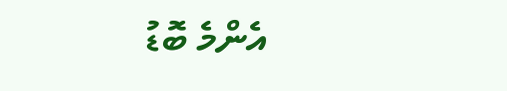އެންމެ ބޮޑު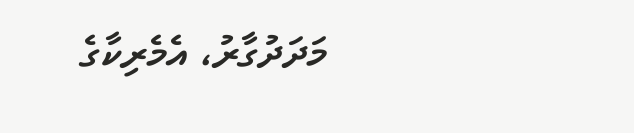މަދަދުގާރު، އެމެރިކާގެ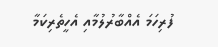ފުރިހަމަ އެއްބާރުލުމާއި އެހީތެރިކަމާ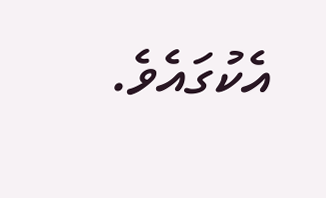އެކުގައެވެ.